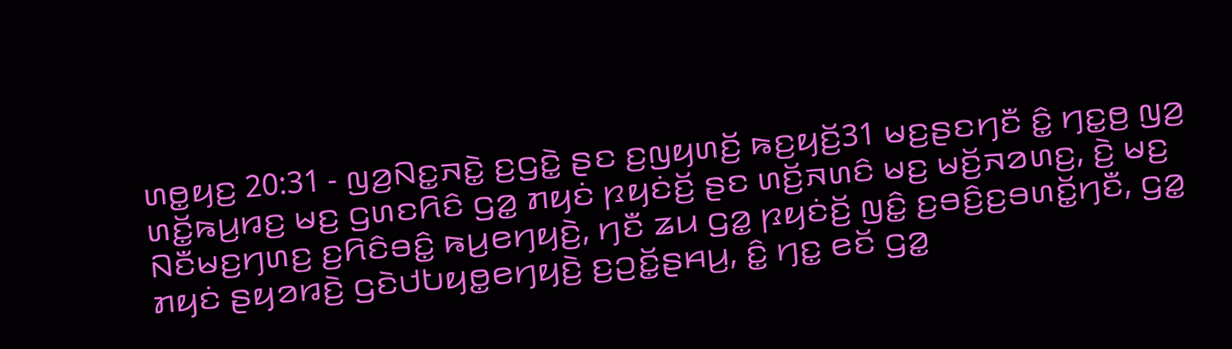ꤛꤥ꤭ꤟꤢ꤬ 20:31 - ꤜꤤ꤬ꤡꤢ꤭ꤏꤢꤧ꤭ ꤢ꤬ꤞꤢꤧ꤭ ꤔꤢ ꤢ꤬ꤜꤟꤛꤢꤩ꤬ ꤒꤢ꤬ꤟꤢꤩ꤬31 ꤗꤢ꤬ꤔꤢꤚꤢꤪ ꤢꤨ꤭ ꤚꤢ꤭ꤥ꤬ ꤜꤤ꤬ ꤛꤢꤩ꤭ꤒꤣ꤬ꤙꤢ꤬ ꤗꤢ꤬ ꤞꤛꤢꤖꤢꤨ ꤞꤤ꤭ ꤊꤟꤢꤦ ꤐꤟꤢꤦꤢꤩ꤬ ꤔꤢ ꤛꤢꤩ꤬ꤏꤛꤢꤨ ꤗꤢ꤬ ꤗꤢꤩ꤬ꤏꤤꤛꤢ꤬, ꤢꤧ꤬ ꤗꤢ꤬ ꤡꤢꤪꤗꤢ꤬ꤚꤛꤢ꤬ ꤢ꤬ꤖꤢꤨꤋꤢꤨ꤭ ꤒꤣ꤬ꤕꤚꤟꤢꤧ꤬, ꤚꤢꤪ ꤘꤣ ꤞꤤ꤭ ꤐꤟꤢꤦꤢꤩ꤬ ꤜꤢꤨ꤭ ꤢ꤬ꤋꤢꤨ꤬ꤢ꤬ꤋꤛꤢꤩ꤭ꤚꤢꤪ, ꤞꤤ꤭ ꤊꤟꤢꤦ ꤔꤟꤤꤙꤢꤧ꤬ ꤞꤢꤧꤓꤝꤟꤥ꤭ꤕꤚꤟꤢꤧ꤬ ꤢ꤬ꤑꤢꤩ꤭ꤔꤌꤣ꤬, ꤢꤨ꤭ ꤚꤢ꤭ ꤕꤢꤩ ꤞꤤ꤭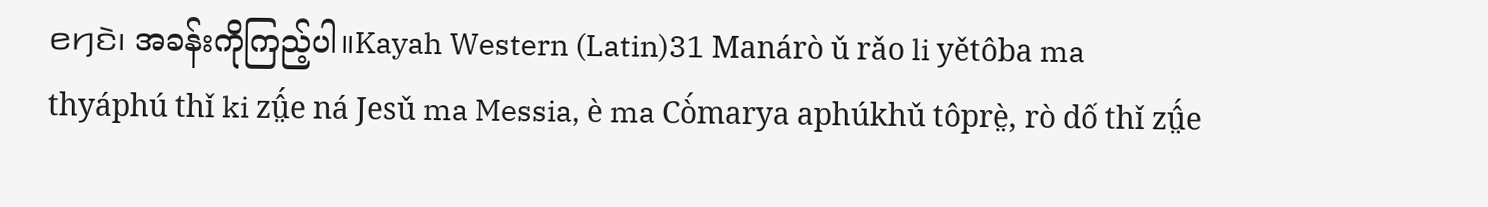ꤕꤚꤢꤧ꤯ အခန်းကိုကြည့်ပါ။Kayah Western (Latin)31 Manárò ǔ rǎo li yětôba ma thyáphú thǐ ki zṳ̂́e ná Jesǔ ma Messia, è ma Cò́marya aphúkhǔ tôprè̤, rò dố thǐ zṳ̂́e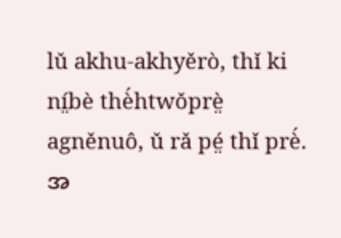lǔ akhu-akhyěrò, thǐ ki ní̤bè thè́htwǒprè̤ agněnuô, ǔ rǎ pé̤ thǐ prè́. အ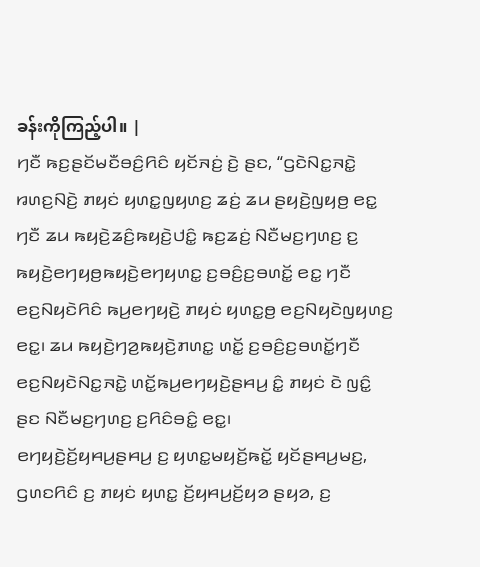ခန်းကိုကြည့်ပါ။ |
ꤚꤢꤪ ꤒꤢ꤬ꤔꤢꤩꤗꤢꤪꤋꤢꤨ꤬ꤖꤢꤨ ꤟꤢꤩꤏꤢꤦ꤬ ꤢꤧ꤬ ꤔꤢ, “ꤞꤢꤧꤡꤢ꤭ꤏꤢꤧ꤭ ꤙꤛꤢ꤬ꤡꤢꤧ꤬ ꤊꤟꤢꤦ ꤟꤛꤢ꤭ꤜꤟꤛꤢ꤬ ꤘꤢꤦ꤬ ꤘꤣ ꤔꤟꤢꤧ꤬ꤜꤟꤥ꤬ ꤕꤢ꤭ ꤚꤢꤪ ꤘꤣ ꤒꤟꤢꤧ꤬ꤘꤢꤨ꤬ꤒꤟꤢꤧ꤬ꤓꤢꤨ꤭ ꤒꤢ꤬ꤘꤢꤦ꤬ ꤡꤢꤪꤗꤢ꤬ꤚꤛꤢ꤬ ꤢ꤬ ꤒꤟꤢꤧ꤬ꤕꤚꤟꤥ꤬ꤒꤟꤢꤧ꤬ꤕꤚꤟꤛꤢ꤭ ꤢ꤬ꤋꤢꤨ꤬ꤢ꤬ꤋꤛꤢꤩ꤭ ꤕꤢ꤭ ꤚꤢꤪ ꤕꤢ꤬ꤡꤟꤢꤧꤖꤢꤨ ꤒꤣ꤬ꤕꤚꤟꤢꤧ꤬ ꤊꤟꤢꤦ ꤟꤛꤢ꤭ꤥ꤬ ꤕꤢ꤬ꤡꤟꤢꤧꤜꤟꤛꤢ꤬ ꤕꤢ꤭꤯ ꤘꤣ ꤒꤟꤢꤧ꤬ꤚꤤ꤬ꤒꤟꤢꤧ꤬ꤊꤛꤢ꤭ ꤛꤢꤩ꤭ ꤢ꤬ꤋꤢꤨ꤬ꤢ꤬ꤋꤛꤢꤩ꤭ꤚꤢꤪ ꤕꤢ꤬ꤡꤟꤢꤧꤡꤢ꤭ꤏꤢꤧ꤭ ꤛꤢꤩ꤭ꤒꤣ꤬ꤕꤚꤟꤢꤧ꤬ꤔꤌꤣ꤬ ꤢꤨ꤭ ꤊꤟꤢꤦ ꤢꤧ ꤜꤢꤨ꤭ ꤔꤢ ꤡꤢꤪꤗꤢ꤬ꤚꤛꤢ꤬ ꤢ꤬ꤖꤢꤨꤋꤢꤨ꤭ ꤕꤢ꤭꤯
ꤕꤚꤟꤢꤧ꤬ꤢꤩ꤬ꤟꤌꤣ꤬ꤔꤌꤣ꤬ ꤢ꤬ ꤟꤛꤢ꤭ꤗꤟꤢꤩ꤬ꤒꤢꤩ꤭ ꤟꤢꤩꤔꤌꤣ꤬ꤗꤢ꤬, ꤞꤛꤢꤖꤢꤨ ꤢ꤬ ꤊꤟꤢꤦ ꤟꤛꤢ꤭ ꤢꤩ꤬ꤟꤌꤣ꤬ꤢꤩ꤬ꤟꤤ ꤔꤟꤤ, ꤢ꤬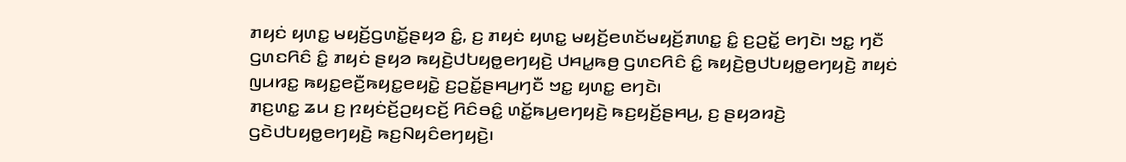ꤊꤟꤢꤦ ꤟꤛꤢ꤭ ꤗꤟꤢꤩ꤬ꤞꤛꤢꤩ꤭ꤔꤟꤤ ꤢꤨ꤭, ꤢ꤬ ꤊꤟꤢꤦ ꤟꤛꤢ꤭ ꤗꤟꤢꤩ꤬ꤕꤛꤢꤩꤗꤟꤢꤩ꤬ꤊꤛꤢ꤭ ꤢꤨ꤭ ꤢ꤬ꤑꤢꤩ꤭ ꤕꤚꤢꤧ꤯ ꤠꤢ꤭ ꤚꤢꤪ ꤞꤛꤢꤖꤢꤨ ꤢꤨ꤭ ꤊꤟꤢꤦ ꤔꤟꤤ ꤒꤟꤢꤧ꤬ꤓꤝꤟꤥ꤭ꤕꤚꤟꤢꤧ꤬ ꤓꤌꤣ꤭ꤒꤥ꤬ ꤞꤛꤢꤖꤢꤨ ꤢꤨ꤭ ꤒꤟꤢꤧ꤬ꤥ꤬ꤓꤝꤟꤥ꤭ꤕꤚꤟꤢꤧ꤬ ꤊꤟꤢꤦ ꤜꤣꤙꤢ꤭ ꤒꤟꤢ꤭ꤕꤢꤪ꤬ꤒꤟꤢ꤭ꤕꤟꤢꤧ꤭ ꤢ꤬ꤑꤢꤩ꤭ꤔꤌꤣ꤬ꤚꤢꤪ ꤠꤢ꤭ ꤟꤛꤢ꤭ ꤕꤚꤢꤧ꤯
ꤊꤢ꤬ꤛꤢ꤭ ꤘꤣ ꤢ꤬ ꤐꤟꤢꤦꤢꤩ꤬ꤑꤟꤢꤢꤩ꤬ ꤖꤢꤨꤋꤢꤨ꤭ ꤛꤢꤩ꤭ꤒꤣ꤬ꤕꤚꤟꤢꤧ꤬ ꤒꤢ꤬ꤟꤢꤩ꤬ꤔꤌꤣ꤬, ꤢ꤬ ꤔꤟꤤꤙꤢꤧ꤬ ꤞꤢꤧꤓꤝꤟꤥ꤭ꤕꤚꤟꤢꤧ꤬ ꤒꤢ꤬ꤡꤟꤢꤨꤕꤚꤟꤢꤧ꤬꤯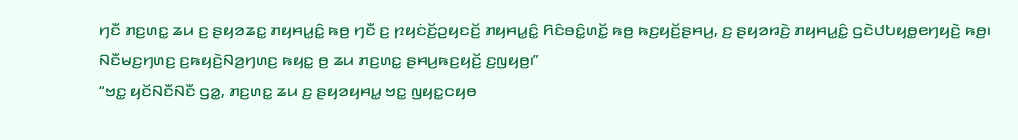ꤚꤢꤪ ꤊꤢ꤬ꤛꤢ꤭ ꤘꤣ ꤢ꤬ ꤔꤟꤤꤘꤢ꤭ ꤊꤟꤌꤣ꤭ꤢꤨ꤭ ꤒꤥ꤬ ꤚꤢꤪ ꤢ꤬ ꤐꤟꤢꤦꤢꤩ꤬ꤑꤟꤢꤢꤩ꤬ ꤊꤟꤌꤣ꤭ꤢꤨ꤭ ꤖꤢꤨꤋꤢꤨ꤭ꤛꤢꤩ꤭ ꤒꤥ꤬ ꤒꤢ꤬ꤟꤢꤩ꤬ꤔꤌꤣ꤬, ꤢ꤬ ꤔꤟꤤꤙꤢꤧ꤬ ꤊꤟꤌꤣ꤭ꤢꤨ꤭ ꤞꤢꤧꤓꤝꤟꤥ꤭ꤕꤚꤟꤢꤧ꤬ ꤒꤥ꤬꤯ ꤡꤢꤪꤗꤢ꤬ꤚꤛꤢ꤬ ꤢ꤬ꤒꤟꤢꤧ꤬ꤡꤤ꤬ꤚꤛꤢ꤬ ꤒꤟꤢ꤭ ꤥ꤬ ꤘꤣ ꤊꤢ꤬ꤛꤢ꤭ ꤔꤌꤣ꤬ꤒꤢ꤬ꤟꤢꤩ꤬ ꤢ꤬ꤜꤟꤥ꤬꤯”
“ꤠꤢ꤭ ꤟꤢꤩꤡꤢꤪꤡꤢꤪ ꤞꤤ꤭, ꤊꤢ꤬ꤛꤢ꤭ ꤘꤣ ꤢ꤬ ꤔꤟꤤꤟꤌꤣ꤭ ꤠꤢ꤭ ꤜꤟꤢ꤭ꤍꤟꤥ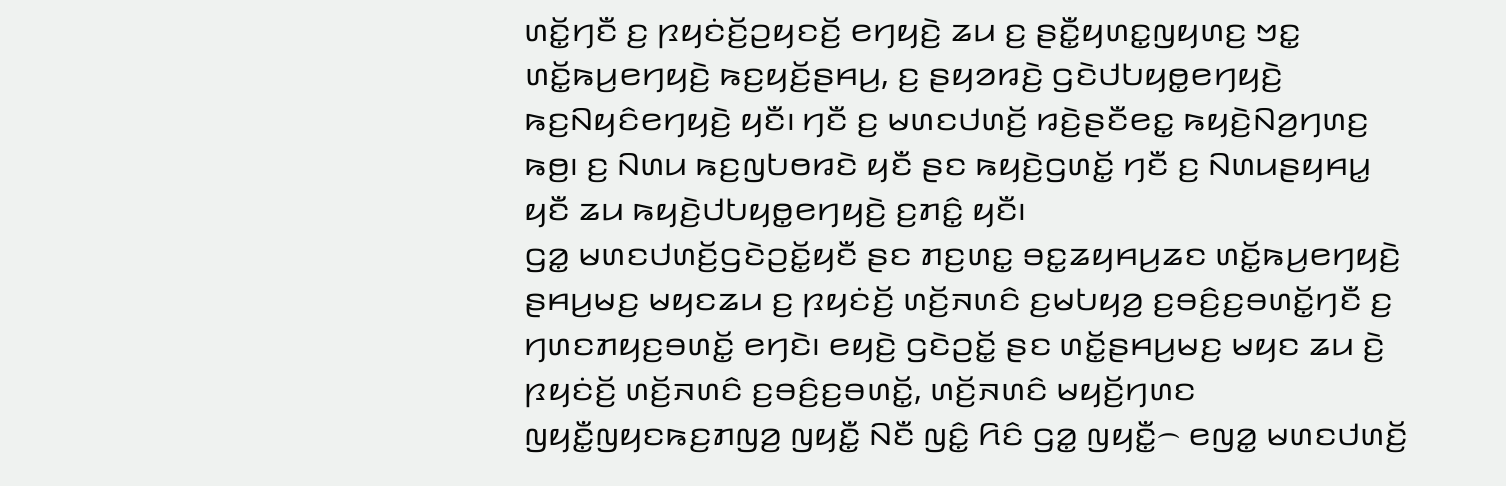ꤛꤢꤩ꤭ꤚꤢꤪ ꤢ꤬ ꤐꤟꤢꤦꤢꤩ꤬ꤑꤟꤢꤢꤩ꤬ ꤕꤚꤟꤢꤧ꤬ ꤘꤣ ꤢ꤬ ꤔꤢꤪ꤭ꤟꤛꤢ꤭ꤜꤟꤛꤢ꤬ ꤠꤢ꤭ ꤛꤢꤩ꤭ꤒꤣ꤬ꤕꤚꤟꤢꤧ꤬ ꤒꤢ꤬ꤟꤢꤩ꤬ꤔꤌꤣ꤬, ꤢ꤬ ꤔꤟꤤꤙꤢꤧ꤬ ꤞꤢꤧꤓꤝꤟꤥ꤭ꤕꤚꤟꤢꤧ꤬ ꤒꤢ꤬ꤡꤟꤢꤨꤕꤚꤟꤢꤧ꤬ ꤟꤢꤪ꤯ ꤚꤢꤪ ꤢ꤬ ꤗꤛꤢꤓꤛꤢꤩ꤬ ꤙꤢꤧ꤬ꤔꤢꤪꤕꤢ꤭ ꤒꤟꤢꤧ꤬ꤡꤤ꤬ꤚꤛꤢ꤬ ꤒꤥ꤬꤯ ꤢ꤬ ꤡꤛꤣ ꤒꤢ꤬ꤜꤝꤥꤙꤢꤧ ꤟꤢꤪ ꤔꤢ ꤒꤟꤢꤧ꤬ꤞꤛꤢꤩ꤭ ꤚꤢꤪ ꤢ꤬ ꤡꤛꤣꤔꤟꤌꤣ꤭ ꤟꤢꤪ ꤘꤣ ꤒꤟꤢꤧ꤬ꤓꤝꤟꤥ꤭ꤕꤚꤟꤢꤧ꤬ ꤢ꤬ꤊꤢꤨ꤭ ꤟꤢꤪ꤯
ꤞꤤ꤭ ꤗꤛꤢꤓꤛꤢꤩ꤬ꤞꤢꤧꤑꤢꤩ꤭ꤟꤢꤪ ꤔꤢ ꤊꤢ꤬ꤛꤢ꤭ ꤋꤢ꤭ꤘꤟꤌꤣ꤬ꤘꤢ ꤛꤢꤩ꤭ꤒꤣ꤬ꤕꤚꤟꤢꤧ꤬ ꤔꤌꤣ꤬ꤗꤢ꤬ ꤗꤟꤢꤘꤣ ꤢ꤬ ꤐꤟꤢꤦꤢꤩ꤬ ꤛꤢꤩ꤬ꤏꤛꤢꤨ ꤢ꤬ꤗꤝꤟꤤ꤬ ꤢ꤬ꤋꤢꤨ꤬ꤢ꤬ꤋꤛꤢꤩ꤭ꤚꤢꤪ ꤢ꤬ ꤚꤛꤢꤊꤟꤢ꤬ꤋꤛꤢꤩ꤭ ꤕꤚꤢꤧ꤯ ꤕꤟꤢꤧ꤬ ꤞꤢꤧꤑꤢꤩ꤭ ꤔꤢ ꤛꤢꤩ꤭ꤔꤌꤣ꤬ꤗꤢ꤬ ꤗꤟꤢ ꤘꤣ ꤢꤧ꤬ ꤐꤟꤢꤦꤢꤩ꤬ ꤛꤢꤩ꤬ꤏꤛꤢꤨ ꤢ꤬ꤋꤢꤨ꤬ꤢ꤬ꤋꤛꤢꤩ꤭, ꤛꤢꤩ꤬ꤏꤛꤢꤨ ꤗꤟꤢꤩ꤬ꤚꤛꤢ ꤜꤟꤢꤪ꤭ꤜꤟꤢꤒꤢ꤬ꤊꤜꤤ꤬ ꤜꤟꤢꤪ꤭ ꤡꤢꤪ ꤜꤢꤨ꤭ ꤖꤢꤨ ꤞꤤ꤭ ꤜꤟꤢꤪ꤭꤮ ꤕꤜꤤ꤭ ꤗꤛꤢꤓꤛꤢꤩ꤬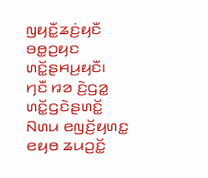ꤜꤟꤢꤪ꤭ꤘꤢꤦ꤬ꤟꤢꤪ ꤋꤥ꤭ꤑꤟꤢ ꤛꤢꤩ꤭ꤔꤌꤣ꤬ꤟꤢꤪ꤯
ꤚꤢꤪ ꤙꤤ ꤢꤧ꤬ꤞꤤ꤭ ꤛꤢꤩ꤭ꤞꤢꤧꤔꤛꤢꤩ꤭ ꤡꤛꤣ ꤕꤜꤢꤩ꤬ꤟꤛꤢ꤭ ꤕꤟꤥ ꤘꤣꤑꤢꤩ꤭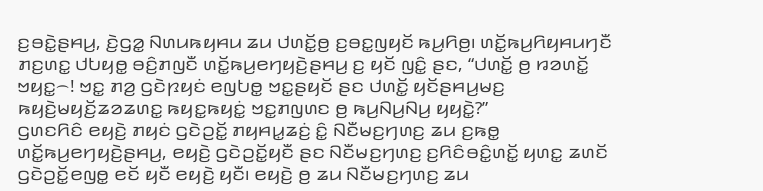ꤢ꤬ꤋꤢꤧ꤭ꤔꤌꤣ꤬, ꤢꤧ꤬ꤞꤤ꤭ ꤡꤛꤣꤒꤟꤌꤣ ꤘꤣ ꤓꤛꤢꤩ꤭ꤥ꤬ ꤢ꤬ꤋꤢ꤭ꤜꤟꤢꤩ ꤒꤣ꤬ꤖꤥ꤬꤯ ꤛꤢꤩ꤭ꤒꤣ꤬ꤖꤟꤌꤣꤚꤢꤪ ꤊꤢ꤬ꤛꤢ꤭ ꤓꤝꤟꤥ꤭ ꤋꤢꤨ꤬ꤊꤜꤢꤪ ꤛꤢꤩ꤭ꤒꤣ꤬ꤕꤚꤟꤢꤧ꤬ꤔꤌꤣ꤬ ꤢ꤬ ꤟꤢꤩ ꤜꤢꤨ꤭ ꤔꤢ, “ꤓꤛꤢꤩ꤭ ꤥ꤬ ꤙꤤꤛꤢꤩ꤭ ꤠꤟꤢ꤭꤮! ꤠꤢ꤭ ꤊꤤ꤬ ꤞꤢꤧꤐꤟꤢꤦ ꤕꤜꤝꤥ꤭ ꤠꤢ꤭ꤔꤟꤢꤩ ꤔꤢ ꤓꤛꤢꤩ꤭ ꤟꤢꤩꤔꤌꤣ꤬ꤗꤢ꤬ ꤒꤟꤢꤧ꤬ꤗꤟꤢꤩ꤬ꤘꤤꤘꤛꤢ꤭ ꤒꤟꤢ꤭ꤒꤟꤢꤦ꤭ ꤠꤢ꤭ꤊꤜꤛꤢ ꤥ꤬ ꤒꤣ꤬ꤡꤣ꤬ꤡꤣ꤬ ꤟꤟꤢꤧ꤭?”
ꤞꤛꤢꤖꤢꤨ ꤕꤟꤢꤧ꤬ ꤊꤟꤢꤦ ꤞꤢꤧꤑꤢꤩ꤭ ꤊꤟꤌꤣ꤭ꤘꤢꤦ꤬ ꤢꤨ꤭ ꤡꤢꤪꤗꤢ꤬ꤚꤛꤢ꤬ ꤘꤣ ꤢ꤬ꤒꤥ꤭ ꤛꤢꤩ꤭ꤒꤣ꤬ꤕꤚꤟꤢꤧ꤬ꤔꤌꤣ꤬, ꤕꤟꤢꤧ꤬ ꤞꤢꤧꤑꤢꤩ꤭ꤟꤢꤪ ꤔꤢ ꤡꤢꤪꤗꤢ꤬ꤚꤛꤢ꤬ ꤢ꤬ꤖꤢꤨꤋꤢꤨ꤭ꤛꤢꤩ꤭ ꤟꤛꤢ꤭ ꤘꤛꤢꤩ ꤞꤢꤧꤑꤢꤩ꤭ꤕꤜꤥ꤭ ꤕꤢꤩ ꤟꤢꤪ ꤕꤟꤢꤧ꤬ ꤟꤢꤪ꤯ ꤕꤟꤢꤧ꤬ ꤥ꤬ ꤘꤣ ꤡꤢꤪꤗꤢ꤬ꤚꤛꤢ꤬ ꤘꤣ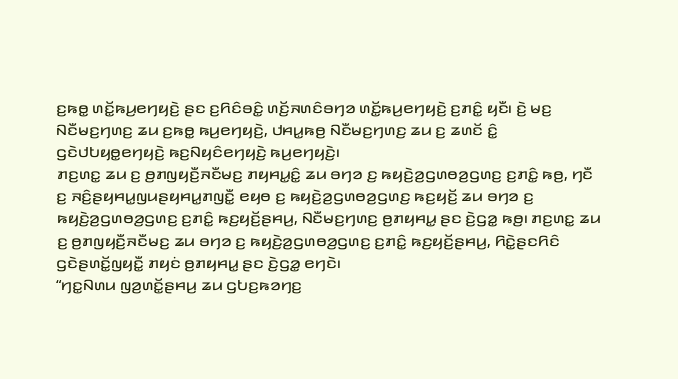ꤢ꤬ꤒꤥ꤭ ꤛꤢꤩ꤭ꤒꤣ꤬ꤕꤚꤟꤢꤧ꤬ ꤔꤢ ꤢ꤬ꤖꤢꤨꤋꤢꤨ꤭ ꤛꤢꤩ꤬ꤏꤛꤢꤨꤋꤚꤤ ꤛꤢꤩ꤭ꤒꤣ꤬ꤕꤚꤟꤢꤧ꤬ ꤢ꤬ꤊꤢꤨ꤭ ꤟꤢꤪ꤯ ꤢꤧ꤬ ꤗꤢ꤬ ꤡꤢꤪꤗꤢ꤬ꤚꤛꤢ꤬ ꤘꤣ ꤢ꤬ꤒꤥ꤭ ꤒꤣ꤬ꤕꤚꤟꤢꤧ꤬, ꤓꤌꤣ꤭ꤒꤥ꤬ ꤡꤢꤪꤗꤢ꤬ꤚꤛꤢ꤬ ꤘꤣ ꤢ꤬ ꤘꤛꤢꤩ ꤢꤨ꤭ ꤞꤢꤧꤓꤝꤟꤥ꤭ꤕꤚꤟꤢꤧ꤬ ꤒꤢ꤬ꤡꤟꤢꤨꤕꤚꤟꤢꤧ꤬ ꤒꤣ꤬ꤕꤚꤟꤢꤧ꤬꤯
ꤊꤢ꤬ꤛꤢ꤭ ꤘꤣ ꤢ꤬ ꤥ꤬ꤊꤜꤟꤢꤪ꤬ꤏꤢꤪꤗꤢ꤬ ꤊꤟꤌꤣ꤭ꤢꤨ꤭ ꤘꤣ ꤋꤚꤤ ꤢ꤬ ꤒꤟꤢꤧ꤬ꤤ꤬ꤞꤛꤥꤤ꤬ꤞꤛꤢ꤬ ꤢ꤬ꤊꤢꤨ꤭ ꤒꤥ꤬, ꤚꤢꤪ ꤢ꤬ ꤏꤢꤨ꤬ꤔꤟꤌꤣ꤭ꤜꤣꤔꤟꤌꤣ꤭ꤊꤜꤢꤪ꤭ ꤕꤟꤥ ꤢ꤬ ꤒꤟꤢꤧ꤬ꤤ꤬ꤞꤛꤥꤤ꤬ꤞꤛꤢ꤬ ꤒꤢ꤬ꤟꤢꤩ꤬ ꤘꤣ ꤋꤚꤤ ꤢ꤬ ꤒꤟꤢꤧ꤬ꤤ꤬ꤞꤛꤥꤤ꤬ꤞꤛꤢ꤬ ꤢ꤬ꤊꤢꤨ꤭ ꤒꤢ꤬ꤟꤢꤩ꤬ꤔꤌꤣ꤬, ꤡꤢꤪꤗꤢ꤬ꤚꤛꤢ꤬ ꤥ꤬ꤊꤟꤌꤣ꤭ ꤔꤢ ꤢꤧ꤬ꤞꤤ꤭ ꤒꤥ꤬꤯ ꤊꤢ꤬ꤛꤢ꤭ ꤘꤣ ꤢ꤬ ꤥ꤬ꤊꤜꤟꤢꤪ꤬ꤏꤢꤪꤗꤢ꤬ ꤘꤣ ꤋꤚꤤ ꤢ꤬ ꤒꤟꤢꤧ꤬ꤤ꤬ꤞꤛꤥꤤ꤬ꤞꤛꤢ꤬ ꤢ꤬ꤊꤢꤨ꤭ ꤒꤢ꤬ꤟꤢꤩ꤬ꤔꤌꤣ꤬, ꤖꤢꤧ꤭ꤔꤢꤖꤢꤨ ꤞꤢꤧꤔꤛꤢꤩ꤭ꤜꤟꤢꤪ꤭ ꤊꤟꤢꤦ ꤥ꤬ꤊꤟꤌꤣ꤭ ꤔꤢ ꤢꤧ꤬ꤞꤤ꤭ ꤕꤚꤢꤧ꤯
“ꤚꤢ꤭ꤡꤛꤣ ꤜꤤ꤬ꤛꤢꤩ꤭ꤔꤌꤣ꤬ ꤘꤣ ꤞꤝꤢ꤬ꤒꤤꤚꤢ꤬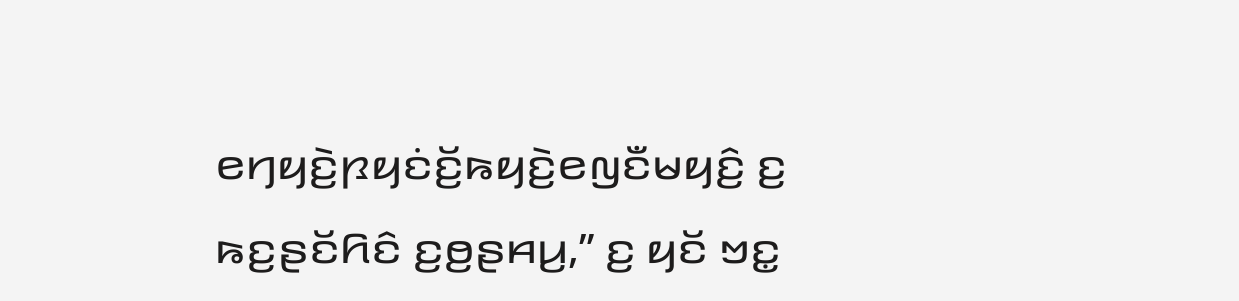ꤕꤚꤟꤢꤧ꤬ꤐꤟꤢꤦꤢꤩ꤬ꤒꤟꤢꤧ꤬ꤕꤜꤢꤪꤗꤟꤢꤨ꤬ ꤢ꤬ ꤒꤢ꤬ꤔꤢꤩꤖꤢꤨ ꤢ꤬ꤥ꤬ꤔꤌꤣ꤬,” ꤢ꤬ ꤟꤢꤩ ꤠꤢ꤭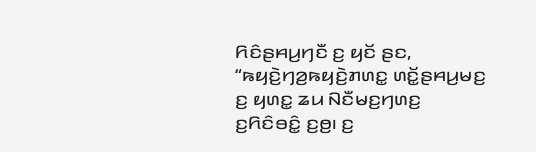ꤖꤢꤨꤔꤌꤣ꤬ꤚꤢꤪ ꤢ꤬ ꤟꤢꤩ ꤔꤢ, “ꤒꤟꤢꤧ꤬ꤚꤤ꤬ꤒꤟꤢꤧ꤬ꤊꤛꤢ꤭ ꤛꤢꤩ꤭ꤔꤌꤣ꤬ꤗꤢ꤬ ꤢ꤬ ꤟꤛꤢ꤭ ꤘꤣ ꤡꤢꤪꤗꤢ꤬ꤚꤛꤢ꤬ ꤢ꤬ꤖꤢꤨꤋꤢꤨ꤭ ꤢ꤬ꤥ꤬꤯ ꤢ꤬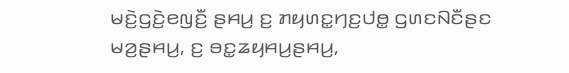ꤗꤢꤧ꤬ꤞꤢꤧ꤬ꤕꤜꤢꤪ꤬ ꤔꤌꤣ꤬ ꤢ꤬ ꤊꤟꤛꤢ꤭ꤚꤢ꤬ꤓꤥ꤭ ꤞꤛꤢꤡꤢꤪꤔꤢ ꤗꤤ꤬ꤔꤌꤣ꤬, ꤢ꤬ ꤋꤢ꤭ꤘꤟꤌꤣ꤬ꤔꤌꤣ꤬,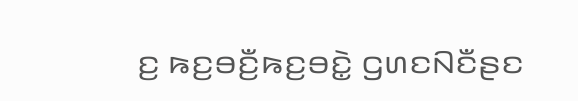ꤢ꤬ ꤒꤢ꤬ꤋꤢꤪ꤬ꤒꤢ꤬ꤋꤢꤧ꤭ ꤞꤛꤢꤡꤢꤪꤔꤢ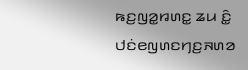ꤒꤢ꤬ꤜꤤ꤭ꤙꤛꤢ꤭ ꤘꤣ ꤢꤨ꤭ ꤓꤢꤦꤕꤜꤛꤢꤚꤢ꤬ꤏꤛꤤ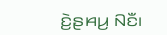ꤢꤧ꤬ꤔꤌꤣ꤬ ꤡꤢꤪ꤯